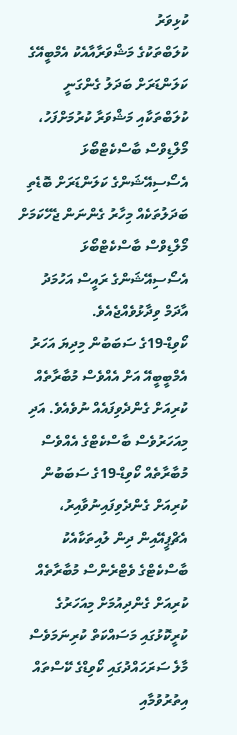ކުޅިވަރު
ކުލަބްތަކުގެ މަޝްވަރާއާއެކު އެމްބީއޭގެ ކަލަންޑަރަށް ބަދަލު ގެންގަނީ
ކުލަބްތަކާއި މަޝްވަރާ ކުރުމަށްފަހު، މޯލްޑިވްސް ބާސްކެޓްބޯޅަ އެސޯސިއޭޝަންގެ ކަލަންޑަރަށް ބޮޑެތި ބަދަލުތަކެއް މިހާރު ގެންނަން ޖެހޭކަމަށް މޯލްޑިވްސް ބާސްކެޓްބޯޅަ އެސޯސިއޭޝަންގެ ރައީސް އަހުމަދު އާދަމް ވިދާޅުވެއްޖެއެވެ.
ކޯވިޑް-19ގެ ސަބަބުން މިދިޔަ އަހަރު އެމްބީބީއޭ އަށް އެއްވެސް މުބާރާތެއް ކުރިއަށް ގެންދެވިފައެއް ނުވެއެވެ. އަދި މިއަހަރުވެސް ބާސްކެޓްގެ އެއްވެސް މުބާރާތެއް ކޯވިޑް-19ގެ ސަބަބުން ކުރިއަށް ގެންދެވިފައިނުވާއިރު، އެޗްޕީއޭއިން ދިން ލުއިތަކާއެކު ބާސްކެޓްގެ ވެޓްރެންސް މުބާރާތެއް ކުރިއަށް ގެންދިއުމަށް މިއަހަރުގެ ކުރީކޮޅުގައި މަސައްކަތް ކުރިނަމަވެސް މާލެ ސަރަހައްދުގައި ކޯވިޑްގެ ކޭސްތައް އިތުރުވުމާއި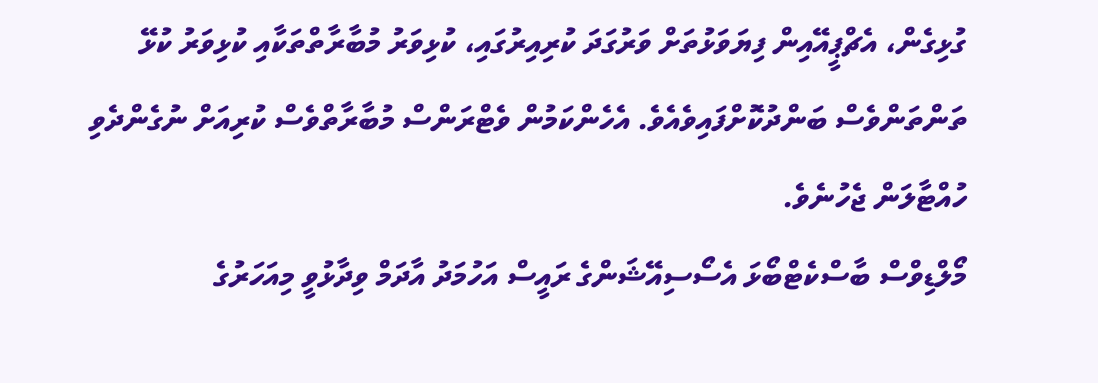ގުޅިގެން، އެޗްޕީއޭއިން ފިޔަވަޅުތަށް ވަރުގަދަ ކުރިއިރުގައި، ކުޅިވަރު މުބާރާތްތަކާއި ކުޅިވަރު ކުޅޭ ތަންތަންވެސް ބަންދުކޮށްފައިވެއެވެ. އެހެންކަމުން ވެޓްރަންސް މުބާރާތްވެސް ކުރިއަށް ނުގެންދެވި ހުއްޓާލަން ޖެހުނެވެ.
މޯލްޑިވްސް ބާސްކެޓްބޯޅަ އެސޯސިއޭޝަންގެ ރައީސް އަހުމަދު އާދަމް ވިދާޅުވީ މިއަހަރުގެ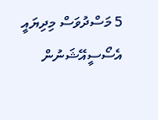5 މަސްދުވަސް މިދިޔައީ އެސޯސީއޭޝަނުން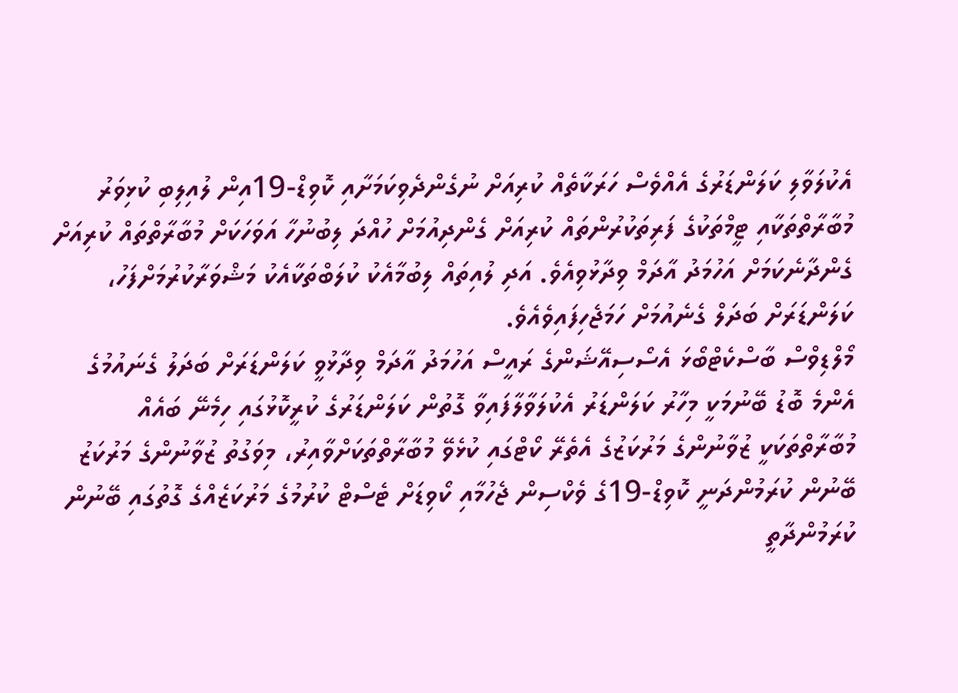އެކުލަވާލި ކަލަންޑަރުގެ އެއްވެސް ހަރަކާތެއް ކުރިއަށް ނުގެންދެވިކަމަށާއި ކޮވިޑް-19އިން ލުއިލިބި ކުޅިވަރު މުބާރާތްތަކާއި ޓީމްތަކުގެ ފަރިތަކުރުންތައް ކުރިއަށް ގެންދިއުމަށް ހުއްދަ ލިބުނުހާ އަވަހަކަށް މުބާރާތްތައް ކުރިއަށް ގެންދާނެކަމަށް އަހުމަދު އާދަމް ވިދާޅުވިއެވެ. އަދި ލުއިތައް ލިބުމާއެކު ކުލަބްތަކާއެކު މަޝްވަރާކުރުމަށްފަހު، ކަލަންޑަރަށް ބަދަލް ގެނެއުމަށް ހަމަޖެހިފައިވެއެވެ.
މޯލްޑިވްސް ބާސްކެޓްބޯޅަ އެސޯސިއޭޝަންގެ ރައީސް އަހުމަދު އާދަމް ވިދާޅުވީ ކަލަންޑަރަށް ބަދަލު ގެނައުމުގެ އެންމެ ބޮޑު ބޭނުމަކީ މިހާރު ކަލަންޑަރު އެކުލަވާލާފައިވާ ގޮތުން ކަލަންޑަރުގެ ކުރީކޮޅުގައި ހިމެނޭ ބައެއް މުބާރާތްތަކަކީ ޒުވާނުންގެ މަރުކަޒުގެ އެތެރޭ ކޯޓްގައި ކުޅެވޭ މުބާރާތްތަކަށްވާއިރު، މިވަގުތު ޒުވާނުންގެ މަރުކަޒު ބޭނުން ކުރަމުންދަނީ ކޮވިޑް-19ގެ ވެކްސިން ޖެހުމާއި ކޯވިޑަށް ޓެސްޓް ކުރުމުގެ މަރުކަޒެއްގެ ގޮތުގައި ބޭނުން ކުރަމުންދާތީ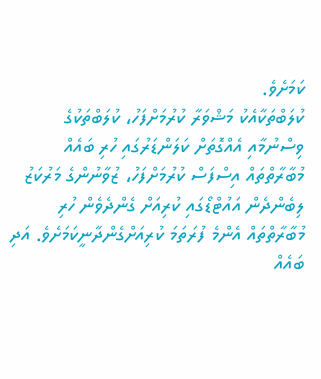ކަމަށެވެ.
ކުލަބްތަކާއެކު މަޝްވަރާ ކުރުމަށްފަހު، ކުލަބްތަކުގެ ވިސްނުމާއި އެއްގޮތަށް ކަލަންޑަރުގައި ހުރި ބައެއް މުބާރާތްތައް އިސްފަސް ކުރުމަށްފަހު، ޒުވާނުންގެ މަރުކަޒު ލިބެންދެން އައުޓްޑޯގައި ކުރިއަށް ގެންދެވެން ހުރި މުބާރާތްތައް އެންމެ ފުރަތަމަ ކުރިއަށްގެންދާނީކަމަށެވެ. އަދި ބައެއް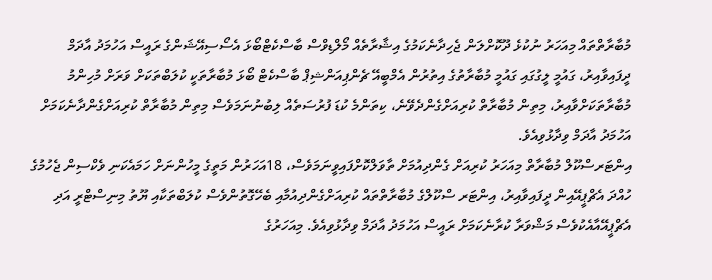މުބާރާތްތައް މިއަހަރު ނުކުޅެ ދޫކޮށްލަން ޖެހިދާނެކަމުގެ އިޝާރާތެއް މޯލްޑިވްސް ބާސްކެޓްބޯޅަ އެސޯސިއޭޝަންގެ ރައީސް އަހުމަދު އާދަމް ދީފައިވާއިރު، ގައުމީ ލީގުގައި ގައުމީ މުބާރާތުގެ އިތުރުން އެމްބީއޭ ޗެންޕިއަންޝިޕް ބާސްކެޓް ބޯޅަ މުބާރާތަކީ ކުލަބްތަކަށް ވަރަށް މުހިންމު މުބާރާތަކަށްވާއިރު، މިތިން މުބާރާތް ކުރިއަށްގެންދެވޭނެ، ކިތަންމެ ކުޑަ ފުރުސަތެއް ލިބުނުނަމަވެސް މިތިން މުބާރާތް ކުރިއަށްގެންދާނެކަމަށް އަހުމަދު އާދަމް ވިދާޅުވިއެވެ.
އިންޓަރސްކޫލް މުބާރާތް މިއަހަރު ކުރިއަށް ގެންދިއުމަށް ތާވަލްކޮށްފައިވީނަމަވެސް، 18އަހަރުން މަތީގެ މީހުންނަށް ހަމައެކަނި ވެކްސިން ޖެހުމުގެ ހުއްދަ އެޗްޕީއޭއިން ދީފައިވާއިރު، އިންޓަރ ސްކޫލްގެ މުބާރާތްތައް ކުރިއަށްގެންދިއުމާއި ބެހޭގޮތުންވެސް ކުލަބްތަކާއި ޔޫތު މިނިސްޓްރީ އަދި އެޗްޕީއޭއާއެކުވެސް މަޝްވަރާ ކުރާނެކަމަށް ރައީސް އަހުމަދު އާދަމް ވިދާޅުވިއެވެ. މިއަހަރުގެ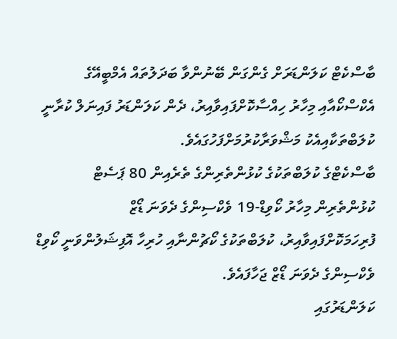ބާސްކެޓް ކަލަންޑަރަށް ގެންގަން ބޭނުންވާ ބަދަލުތައް އެމްބީއޭގެ އެކްސްކޯއާއި މިހާރު ހިއްސާކޮށްފައިވާއިރު، ދެން ކަލަންޑަރު ފައިނަލް ކުރާނީ ކުލަބްތަކާއިއެކު މަޝްވަރާކުރުމަށްފަހުގައެވެ.
ބާސްކެޓްގެ ކުލަބްތަކުގެ ކުޅުންތެރިންގެ ތެރެއިން 80 ޕަސެޓް ކުޅުންތެރިން މިހާރު ކޯވިޑް-19 ވެކްސިންގެ ދެވަނަ ޑޯޒް ފުރިހަމަކޮށްފައިވާއިރު، ކުލަބްތަކުގެ ކޯޗުންނާއި ހުރިހާ އޮފިޝަލުންވަނީ ކޯވިޑް ވެކްސިންގެ ދެވަނަ ޑޯޒް ޖަހާފައެވެ.
ކަލަންޑަރުގައި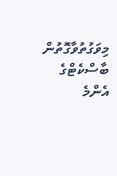މިވަގުތުވާގޮތުން ބާސްކެޓްގެ އެންމެ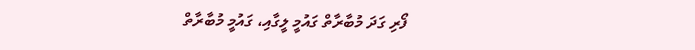ފޯރި ގަދަ މުބާރާތް ގައުމީ ލީގާއި، ގައުމީ މުބާރާތް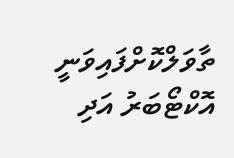ތާވަލްކޮށްފައިވަނީ އޮކްޓޯބަރު އަދި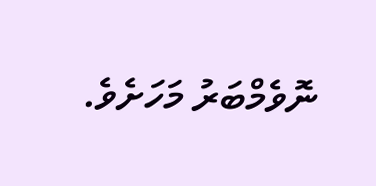ނޮވެމްބަރު މަހަށެވެ.